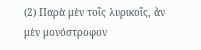(2) Παρὰ μὲν τοῖς λυρικοῖς, ἂν μὲν μονόστροφον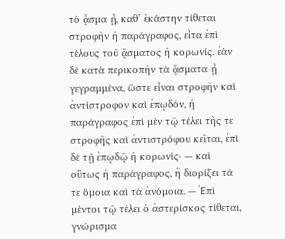τὸ ᾆσμα ᾖ, καθ’ ἑκάστην τίθεται στροφὴν ἡ παράγραφος, εἶτα ἐπὶ τέλους τοῦ ᾄσματος ἡ κορωνίς. ἐὰν δὲ κατὰ περικοπὴν τὰ ᾄσματα ᾖ γεγραμμένα, ὥστε εἶναι στροφὴν καὶ ἀντίστροφον καὶ ἐπῳδόν, ἡ παράγραφος ἐπὶ μὲν τῷ τέλει τῆς τε στροφῆς καὶ ἀντιστρόφου κεῖται, ἐπὶ δὲ τῇ ἐπῳδῷ ἡ κορωνίς· — καὶ οὕτως ἡ παράγραφος, ἢ διορίζει τά τε ὅμοια καὶ τὰ ἀνόμοια. — Ἐπὶ μέντοι τῷ τέλει ὁ ἀστερίσκος τίθεται, γνώρισμα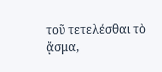τοῦ τετελέσθαι τὸ ᾄσμα,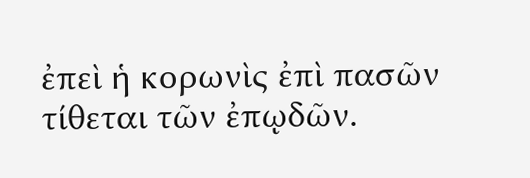ἐπεὶ ἡ κορωνὶς ἐπὶ πασῶν τίθεται τῶν ἐπῳδῶν.